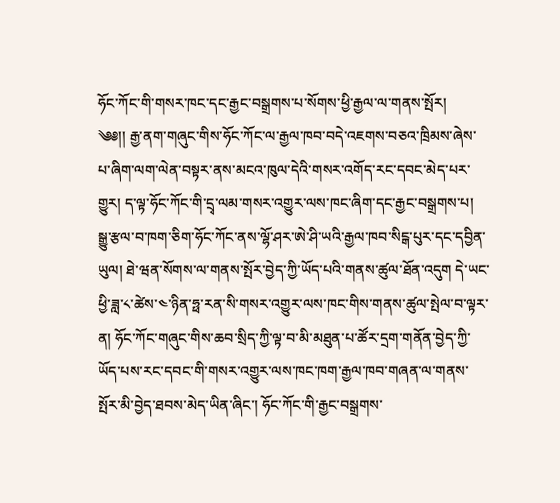ཧོང་ཀོང་གི་གསར་ཁང་དང་རྒྱང་བསྒྲགས་པ་སོགས་ཕྱི་རྒྱལ་ལ་གནས་སྤོར།
༄༅།། རྒྱ་ནག་གཞུང་གིས་ཧོང་ཀོང་ལ་རྒྱལ་ཁབ་བདེ་འཇགས་བཅའ་ཁྲིམས་ཞེས་པ་ཞིག་ལག་ལེན་བསྟར་ནས་མངའ་ཁུལ་དེའི་གསར་འགོད་རང་དབང་མེད་པར་གྱུར། ད་ལྟ་ཧོང་ཀོང་གི་དྲྭ་ལམ་གསར་འགྱུར་ལས་ཁང་ཞིག་དང་རྒྱང་བསྒྲགས་པ། སྒྱུ་རྩལ་བ་ཁག་ཅིག་ཧོང་ཀོང་ནས་ལྷོ་ཤར་ཨེ་ཤི་ཡའི་རྒྱལ་ཁབ་སིངྒ་པུར་དང་དབྱིན་ཡུལ། ཐེ་ཝན་སོགས་ལ་གནས་སྤོར་བྱེད་ཀྱི་ཡོད་པའི་གནས་ཚུལ་ཐོན་འདུག དེ་ཡང་ཕྱི་ཟླ་༨་ཚེས་༤་ཉིན་ཧྥ་རན་སི་གསར་འགྱུར་ལས་ཁང་གིས་གནས་ཚུལ་སྤེལ་བ་ལྟར་ན། ཧོང་ཀོང་གཞུང་གིས་ཆབ་སྲིད་ཀྱི་ལྟ་བ་མི་མཐུན་པ་ཚོར་དྲག་གནོན་བྱེད་ཀྱི་ཡོད་པས་རང་དབང་གི་གསར་འགྱུར་ལས་ཁང་ཁག་རྒྱལ་ཁབ་གཞན་ལ་གནས་སྤོར་མི་བྱེད་ཐབས་མེད་ཡིན་ཞིང་། ཧོང་ཀོང་གི་རྒྱང་བསྒྲགས་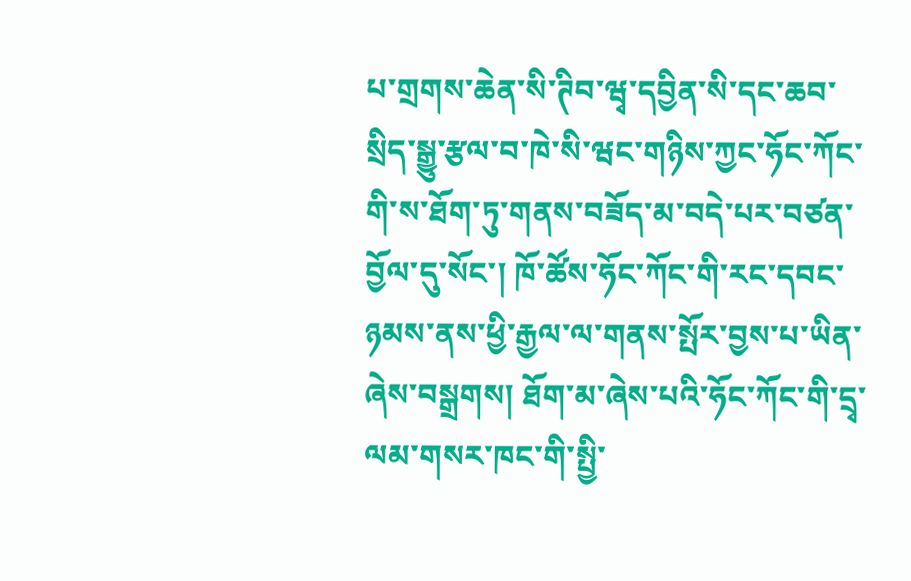པ་གྲགས་ཆེན་སི་ཊིབ་ཝྭ་དབྱིན་སི་དང་ཆབ་སྲིད་སྒྱུ་རྩལ་བ་ཁེ་སི་ཝང་གཉིས་ཀྱང་ཧོང་ཀོང་གི་ས་ཐོག་ཏུ་གནས་བཟོད་མ་བདེ་པར་བཙན་བྱོལ་དུ་སོང་། ཁོ་ཚོས་ཧོང་ཀོང་གི་རང་དབང་ཉམས་ནས་ཕྱི་རྒྱལ་ལ་གནས་སྤོར་བྱས་པ་ཡིན་ཞེས་བསྒྲགས། ཐོག་མ་ཞེས་པའི་ཧོང་ཀོང་གི་དྲྭ་ལམ་གསར་ཁང་གི་སྤྱི་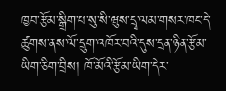ཁྱབ་རྩོམ་སྒྲིག་པ་སུ་སི་ཝུས་དྲྭ་ལམ་གསར་ཁང་དེ་ཚུགས་ནས་ལོ་དྲུག་འཁོར་བའི་དུས་དྲན་ཉིན་རྩོམ་ཡིག་ཅིག་བྲིས། ཁོ་མོའི་རྩོམ་ཡིག་དེར་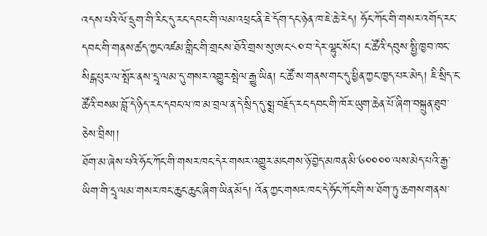འདས་པའི་ལོ་དྲུག་གི་རིང་དུ་རང་དབང་གི་ལམ་འཕྲང་ནི་ཇེ་དོག་དང་ཉེན་ཁ་ཇེ་ཆེ་རེད། ཧོང་ཀོང་གི་གསར་འགོད་རང་དབང་གི་གནས་ཚད་ཀྱང་འཛམ་གླིང་གི་གྲངས་ཐོའི་གྲས་སུ་ཨང་༨༠་བ་དེར་ལྷུང་སོང་། ང་ཚོའི་དབུས་སྤྱི་ཁྱབ་ཁང་སིངྒ་པུར་ལ་སྤོར་ནས་དྲྭ་ལམ་དུ་གསར་འགྱུར་སྤེལ་རྒྱུ་ཡིན། ང་ཚོ་ས་གནས་གང་དུ་ཕྱིན་ཀྱང་ཁྱད་པར་མེད། ཇི་སྲིད་ང་ཚོའི་བསམ་བློ་དེ་ཉིད་རང་དབང་ལ་ཁ་མ་བྲལ་ན་དེ་སྲིད་དུ་སྨྲ་བརྗོད་རང་དབང་གི་ཁོར་ཡུག་ཆེན་པོ་ཞིག་བསྐྲུན་ཐུབ་ཅེས་བྲིས།།
ཐོག་མ་ཞེས་པའི་ཧོང་ཀོང་གི་གསར་ཁང་དེར་གསར་འགྱུར་མངགས་ཉོ་བྱེད་མཁན་མི་༦༠༠༠༠་ལས་མེད་པའི་རྒྱ་ཡིག་གི་དྲྭ་ལམ་གསར་ཁང་ཆུང་ཆུང་ཞིག་ཡིན་མོད། འོན་ཀྱང་གསར་ཁང་དེ་ཧོང་ཀོང་གི་ས་ཐོག་ཏུ་ཆགས་གནས་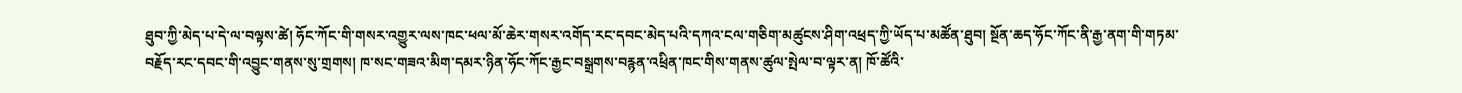ཐུབ་ཀྱི་མེད་པ་དེ་ལ་བལྟས་ཚེ། ཧོང་ཀོང་གི་གསར་འགྱུར་ལས་ཁང་ཕལ་མོ་ཆེར་གསར་འགོད་རང་དབང་མེད་པའི་དཀའ་ངལ་གཅིག་མཚུངས་ཤིག་འཕྲད་ཀྱི་ཡོད་པ་མཚོན་ཐུབ། སྔོན་ཆད་ཧོང་ཀོང་ནི་རྒྱ་ནག་གི་གཏམ་བརྗོད་རང་དབང་གི་འབྱུང་གནས་སུ་གྲགས། ཁ་སང་གཟའ་མིག་དམར་ཉིན་ཧོང་ཀོང་རྒྱང་བསྒྲགས་བརྙན་འཕྲིན་ཁང་གིས་གནས་ཚུལ་སྤེལ་བ་ལྟར་ན། ཁོ་ཚོའི་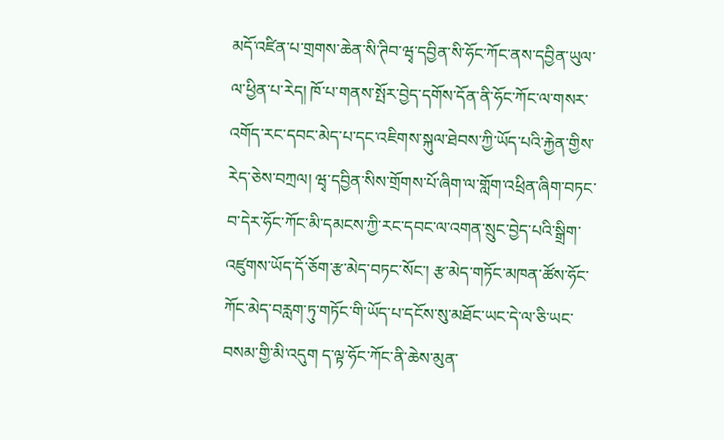མདོ་འཛིན་པ་གྲགས་ཆེན་སི་ཊིབ་ཝྭ་དབྱིན་སི་ཧོང་ཀོང་ནས་དབྱིན་ཡུལ་ལ་ཕྱིན་པ་རེད། ཁོ་པ་གནས་སྤོར་བྱེད་དགོས་དོན་ནི་ཧོང་ཀོང་ལ་གསར་འགོད་རང་དབང་མེད་པ་དང་འཇིགས་སྐུལ་ཐེབས་ཀྱི་ཡོད་པའི་རྐྱེན་གྱིས་རེད་ཅེས་བཀྲལ། ཝྭ་དབྱིན་སིས་གྲོགས་པོ་ཞིག་ལ་གློག་འཕྲིན་ཞིག་བཏང་བ་དེར་ཧོང་ཀོང་མི་དམངས་ཀྱི་རང་དབང་ལ་འགན་སྲུང་བྱེད་པའི་སྒྲིག་འཛུགས་ཡོད་དོ་ཅོག་རྩ་མེད་བཏང་སོང་། རྩ་མེད་གཏོང་མཁན་ཚོས་ཧོང་ཀོང་མེད་བརླག་ཏུ་གཏོང་གི་ཡོད་པ་དངོས་སུ་མཐོང་ཡང་དེ་ལ་ཅི་ཡང་བསམ་གྱི་མི་འདུག ད་ལྟ་ཧོང་ཀོང་ནི་ཆེས་མུན་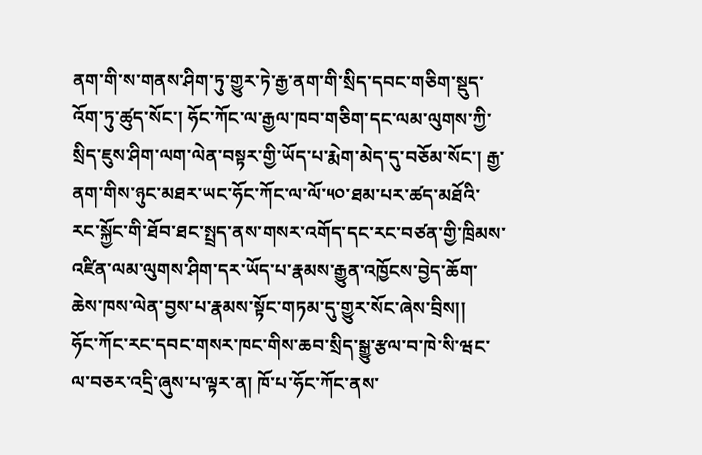ནག་གི་ས་གནས་ཤིག་ཏུ་གྱུར་ཏེ་རྒྱ་ནག་གི་སྲིད་དབང་གཅིག་སྡུད་འོག་ཏུ་ཚུད་སོང་། ཧོང་ཀོང་ལ་རྒྱལ་ཁབ་གཅིག་དང་ལམ་ལུགས་ཀྱི་སྲིད་ཇུས་ཤིག་ལག་ལེན་བསྟར་གྱི་ཡོད་པ་རྨེག་མེད་དུ་བཅོམ་སོང་། རྒྱ་ནག་གིས་ཉུང་མཐར་ཡང་ཧོང་ཀོང་ལ་ལོ་༥༠་ཐམ་པར་ཚད་མཐོའི་རང་སྐྱོང་གི་ཐོབ་ཐང་སྤྲད་ནས་གསར་འགོད་དང་རང་བཙན་གྱི་ཁྲིམས་འཛིན་ལམ་ལུགས་ཤིག་དར་ཡོད་པ་རྣམས་རྒྱུན་འཁྱོངས་བྱེད་ཆོག་ཆེས་ཁས་ལེན་བྱས་པ་རྣམས་སྟོང་གཏམ་དུ་གྱུར་སོང་ཞེས་བྲིས།།
ཧོང་ཀོང་རང་དབང་གསར་ཁང་གིས་ཆབ་སྲིད་སྒྱུ་རྩལ་བ་ཁེ་སི་ཝང་ལ་བཅར་འདྲི་ཞུས་པ་ལྟར་ན། ཁོ་པ་ཧོང་ཀོང་ནས་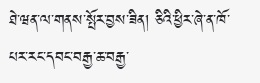ཐེ་ཝན་ལ་གནས་སྤོར་བྱས་ཟིན། ཅིའི་ཕྱིར་ཞེ་ན་ཁོ་པར་རང་དབང་བརྒྱ་ཆ་བརྒྱ་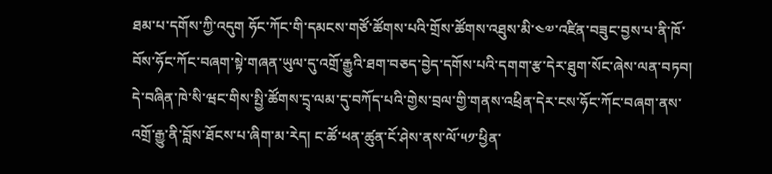ཐམ་པ་དགོས་ཀྱི་འདུག ཧོང་ཀོང་གི་དམངས་གཙོ་ཚོགས་པའི་གྲོས་ཚོགས་འཐུས་མི་༤༧་འཛིན་བཟུང་བྱས་པ་ནི་ཁོ་བོས་ཧོང་ཀོང་བཞག་སྟེ་གཞན་ཡུལ་དུ་འགྲོ་རྒྱུའི་ཐག་བཅད་བྱེད་དགོས་པའི་དགག་རྩ་དེར་ཐུག་སོང་ཞེས་ལན་བཏབ། དེ་བཞིན་ཁེ་སི་ཝང་གིས་སྤྱི་ཚོགས་དྲྭ་ལམ་དུ་བཀོད་པའི་གྱེས་བྲལ་གྱི་གནས་འཕྲིན་དེར་ངས་ཧོང་ཀོང་བཞག་ནས་འགྲོ་རྒྱུ་ནི་བློས་ཐོངས་པ་ཞིག་མ་རེད། ང་ཚོ་ཕན་ཚུན་ངོ་ཤེས་ནས་ལོ་༥༡་ཕྱིན་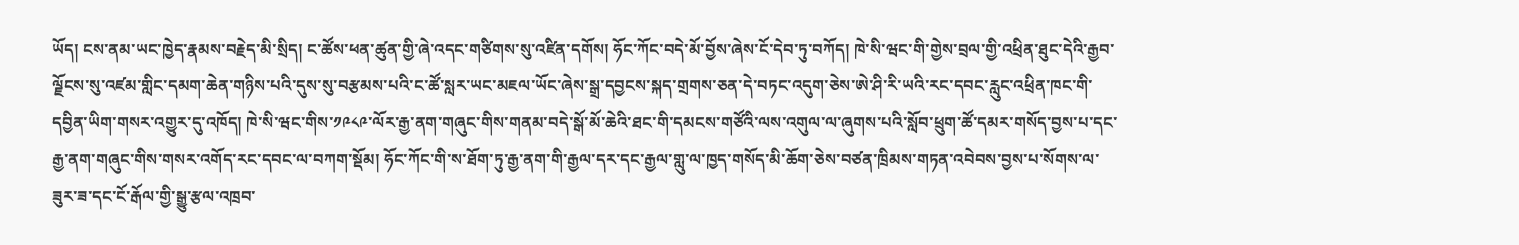ཡོད། ངས་ནམ་ཡང་ཁྱེད་རྣམས་བརྗེད་མི་སྲིད། ང་ཚོས་ཕན་ཚུན་གྱི་ཞེ་འདང་གཙིགས་སུ་འཛིན་དགོས། ཧོང་ཀོང་བདེ་མོ་བྱོས་ཞེས་ངོ་དེབ་ཏུ་བཀོད། ཁེ་སི་ཝང་གི་གྱེས་བྲལ་གྱི་འཕྲིན་ཐུང་དེའི་རྒྱབ་ལྗོངས་སུ་འཛམ་གླིང་དམག་ཆེན་གཉིས་པའི་དུས་སུ་བརྩམས་པའི་ང་ཚོ་སླར་ཡང་མཇལ་ཡོང་ཞེས་སྒྲ་དབྱངས་སྐད་གྲགས་ཅན་དེ་བཏང་འདུག་ཅེས་ཨེ་ཤི་རི་ཡའི་རང་དབང་རླུང་འཕྲིན་ཁང་གི་དབྱིན་ཡིག་གསར་འགྱུར་དུ་འཁོད། ཁེ་སི་ཝང་གིས་༡༩༨༩་ལོར་རྒྱ་ནག་གཞུང་གིས་གནམ་བདེ་སྒོ་མོ་ཆེའི་ཐང་གི་དམངས་གཙོའི་ལས་འགུལ་ལ་ཞུགས་པའི་སློབ་ཕྲུག་ཚོ་དམར་གསོད་བྱས་པ་དང་རྒྱ་ནག་གཞུང་གིས་གསར་འགོད་རང་དབང་ལ་བཀག་སྡོམ། ཧོང་ཀོང་གི་ས་ཐོག་ཏུ་རྒྱ་ནག་གི་རྒྱལ་དར་དང་རྒྱལ་གླུ་ལ་ཁྱད་གསོད་མི་ཆོག་ཅེས་བཙན་ཁྲིམས་གཏན་འབེབས་བྱས་པ་སོགས་ལ་ཟུར་ཟ་དང་ངོ་རྒོལ་གྱི་སྒྱུ་རྩལ་འཁྲབ་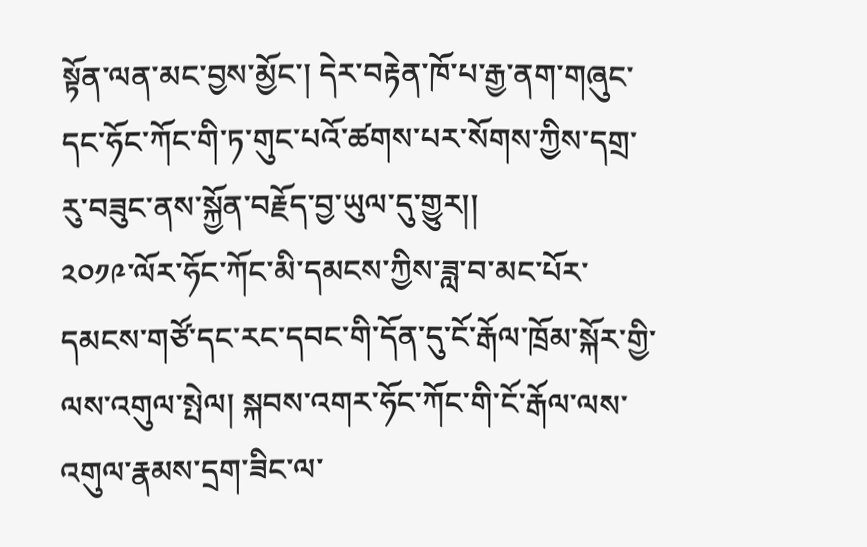སྟོན་ལན་མང་བྱས་མྱོང་། དེར་བརྟེན་ཁོ་པ་རྒྱ་ནག་གཞུང་དང་ཧོང་ཀོང་གི་ཏ་གུང་པའོ་ཚགས་པར་སོགས་ཀྱིས་དགྲ་རུ་བཟུང་ནས་སྐྱོན་བརྗོད་བྱ་ཡུལ་དུ་གྱུར།།
༢༠༡༩་ལོར་ཧོང་ཀོང་མི་དམངས་ཀྱིས་ཟླ་བ་མང་པོར་དམངས་གཙོ་དང་རང་དབང་གི་དོན་དུ་ངོ་རྒོལ་ཁྲོམ་སྐོར་གྱི་ལས་འགུལ་སྤེལ། སྐབས་འགར་ཧོང་ཀོང་གི་ངོ་རྒོལ་ལས་འགུལ་རྣམས་དྲག་ཟིང་ལ་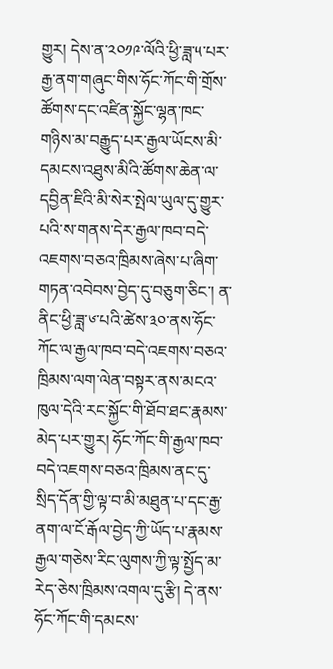གྱུར། དེས་ན་༢༠༡༩་ལོའི་ཕྱི་ཟླ་༥་པར་རྒྱ་ནག་གཞུང་གིས་ཧོང་ཀོང་གི་གྲོས་ཚོགས་དང་འཛིན་སྐྱོང་ལྷན་ཁང་གཉིས་མ་བརྒྱུད་པར་རྒྱལ་ཡོངས་མི་དམངས་འཐུས་མིའི་ཚོགས་ཆེན་ལ་དབྱིན་ཇིའི་མི་སེར་སྤེལ་ཡུལ་དུ་གྱུར་པའི་ས་གནས་དེར་རྒྱལ་ཁབ་བདེ་འཇགས་བཅའ་ཁྲིམས་ཞེས་པ་ཞིག་གཏན་འབེབས་བྱེད་དུ་བཅུག་ཅིང་། ན་ནིང་ཕྱི་ཟླ་༦་པའི་ཚེས་༣༠་ནས་ཧོང་ཀོང་ལ་རྒྱལ་ཁབ་བདེ་འཇགས་བཅའ་ཁྲིམས་ལག་ལེན་བསྟར་ནས་མངའ་ཁུལ་དེའི་རང་སྐྱོང་གི་ཐོབ་ཐང་རྣམས་མེད་པར་གྱུར། ཧོང་ཀོང་གི་རྒྱལ་ཁབ་བདེ་འཇགས་བཅའ་ཁྲིམས་ནང་དུ་སྲིད་དོན་གྱི་ལྟ་བ་མི་མཐུན་པ་དང་རྒྱ་ནག་ལ་ངོ་རྒོལ་བྱེད་ཀྱི་ཡོད་པ་རྣམས་རྒྱལ་གཅེས་རིང་ལུགས་ཀྱི་ལྟ་སྤྱོད་མ་རེད་ཅེས་ཁྲིམས་འགལ་དུ་རྩི། དེ་ནས་ཧོང་ཀོང་གི་དམངས་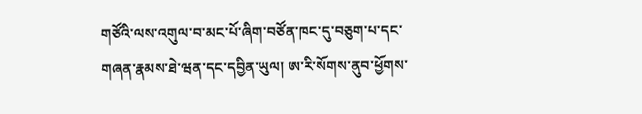གཙོའི་ལས་འགུལ་བ་མང་པོ་ཞིག་བཙོན་ཁང་དུ་བཅུག་པ་དང་གཞན་རྣམས་ཐེ་ཝན་དང་དབྱིན་ཡུལ། ཨ་རི་སོགས་ནུབ་ཕྱོགས་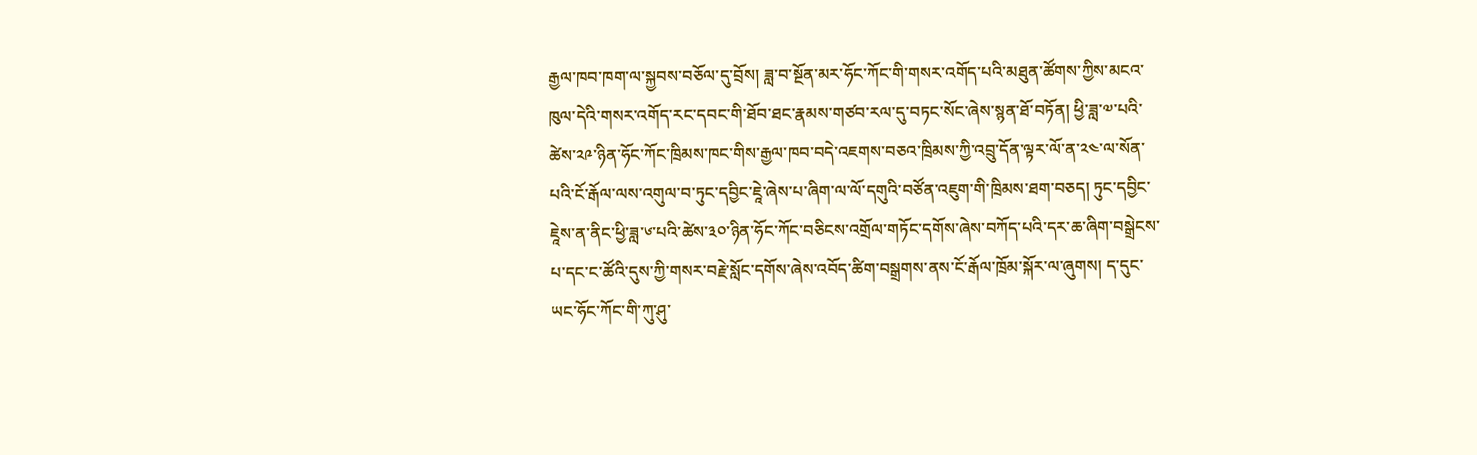རྒྱལ་ཁབ་ཁག་ལ་སྐྱབས་བཅོལ་དུ་བྲོས། ཟླ་བ་སྔོན་མར་ཧོང་ཀོང་གི་གསར་འགོད་པའི་མཐུན་ཚོགས་ཀྱིས་མངའ་ཁུལ་དེའི་གསར་འགོད་རང་དབང་གི་ཐོབ་ཐང་རྣམས་གཙབ་རལ་དུ་བཏང་སོང་ཞེས་སྙན་ཐོ་བཏོན། ཕྱི་ཟླ་༧་པའི་ཚེས་༢༩་ཉིན་ཧོང་ཀོང་ཁྲིམས་ཁང་གིས་རྒྱལ་ཁབ་བདེ་འཇགས་བཅའ་ཁྲིམས་ཀྱི་འབྲུ་དོན་ལྟར་ལོ་ན་༢༤་ལ་སོན་པའི་ངོ་རྒོལ་ལས་འགུལ་བ་ཏུང་དབྱིང་ཇཱེ་ཞེས་པ་ཞིག་ལ་ལོ་དགུའི་བཙོན་འཇུག་གི་ཁྲིམས་ཐག་བཅད། ཏུང་དབྱིང་ཇཱེས་ན་ནིང་ཕྱི་ཟླ་༦་པའི་ཚེས་༣༠་ཉིན་ཧོང་ཀོང་བཅིངས་འགྲོལ་གཏོང་དགོས་ཞེས་བཀོད་པའི་དར་ཆ་ཞིག་བསྒྲེངས་པ་དང་ང་ཚོའི་དུས་ཀྱི་གསར་བརྗེ་སློང་དགོས་ཞེས་འབོད་ཚིག་བསྒྲགས་ནས་ངོ་རྒོལ་ཁྲོམ་སྐོར་ལ་ཞུགས། ད་དུང་ཡང་ཧོང་ཀོང་གི་ཀུ་ཤུ་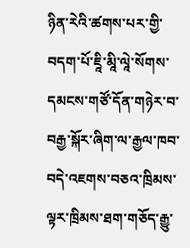ཉིན་རེའི་ཚགས་པར་གྱི་བདག་པོ་ཇཱི་མཱི་ལཱེ་སོགས་དམངས་གཙོ་དོན་གཉེར་བ་བརྒྱ་སྐོར་ཞིག་ལ་རྒྱལ་ཁབ་བདེ་འཇགས་བཅའ་ཁྲིམས་ལྟར་ཁྲིམས་ཐག་གཅོད་རྒྱུ་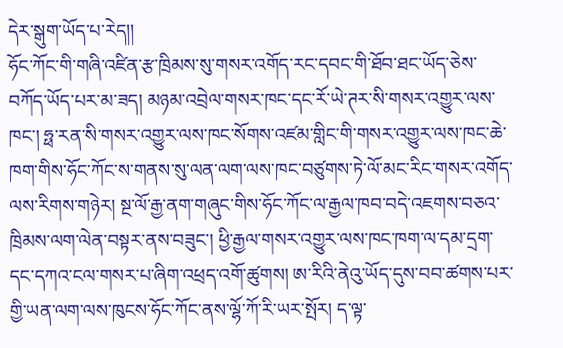དེར་སྒུག་ཡོད་པ་རེད།།
ཧོང་ཀོང་གི་གཞི་འཛིན་རྩ་ཁྲིམས་སུ་གསར་འགོད་རང་དབང་གི་ཐོབ་ཐང་ཡོད་ཅེས་བཀོད་ཡོད་པར་མ་ཟད། མཉམ་འབྲེལ་གསར་ཁང་དང་རོ་ཡེ་ཊར་སི་གསར་འགྱུར་ལས་ཁང་། ཧྥ་རན་སི་གསར་འགྱུར་ལས་ཁང་སོགས་འཛམ་གླིང་གི་གསར་འགྱུར་ལས་ཁང་ཆེ་ཁག་གིས་ཧོང་ཀོང་ས་གནས་སུ་ལན་ལག་ལས་ཁང་བཙུགས་ཏེ་ལོ་མང་རིང་གསར་འགོད་ལས་རིགས་གཉེར། སྔ་ལོ་རྒྱ་ནག་གཞུང་གིས་ཧོང་ཀོང་ལ་རྒྱལ་ཁབ་བདེ་འཇགས་བཅའ་ཁྲིམས་ལག་ལེན་བསྟར་ནས་བཟུང་། ཕྱི་རྒྱལ་གསར་འགྱུར་ལས་ཁང་ཁག་ལ་དམ་དྲག་དང་དཀའ་ངལ་གསར་པ་ཞིག་འཕྲད་འགོ་ཚུགས། ཨ་རིའི་ནེའུ་ཡོད་དུས་བབ་ཚགས་པར་གྱི་ཡན་ལག་ལས་ཁུངས་ཧོང་ཀོང་ནས་ལྷོ་ཀོ་རི་ཡར་སྤོར། ད་ལྟ་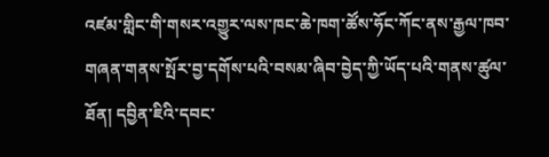འཛམ་གླིང་གི་གསར་འགྱུར་ལས་ཁང་ཆེ་ཁག་ཚོས་ཧོང་ཀོང་ནས་རྒྱལ་ཁབ་གཞན་གནས་སྤོར་བྱ་དགོས་པའི་བསམ་ཞིབ་བྱེད་ཀྱི་ཡོད་པའི་གནས་ཚུལ་ཐོན། དབྱིན་ཇིའི་དབང་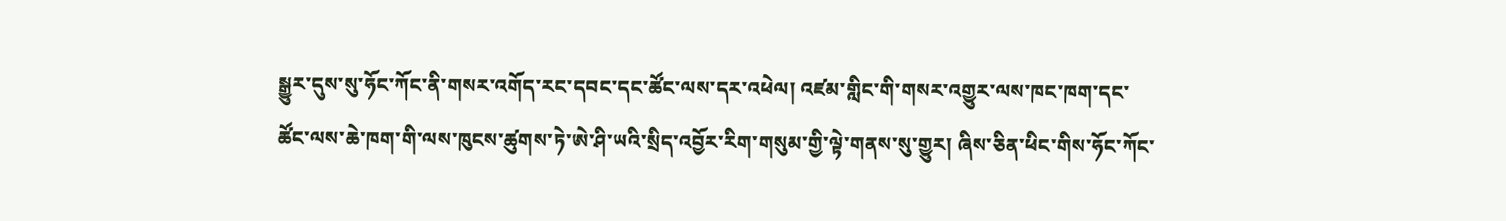སྒྱུར་དུས་སུ་ཧོང་ཀོང་ནི་གསར་འགོད་རང་དབང་དང་ཚོང་ལས་དར་འཕེལ། འཛམ་གླིང་གི་གསར་འགྱུར་ལས་ཁང་ཁག་དང་ཚོང་ལས་ཆེ་ཁག་གི་ལས་ཁུངས་ཚུགས་ཏེ་ཨེ་ཤི་ཡའི་སྲིད་འབྱོར་རིག་གསུམ་གྱི་ལྟེ་གནས་སུ་གྱུར། ཞིས་ཅིན་ཕིང་གིས་ཧོང་ཀོང་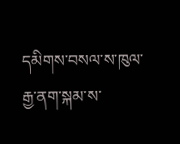དམིགས་བསལ་ས་ཁུལ་རྒྱ་ནག་སྐམ་ས་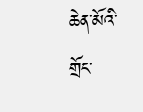ཆེན་མོའི་གྲོང་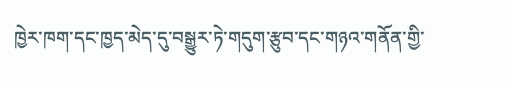ཁྱེར་ཁག་དང་ཁྱད་མེད་དུ་བསྒྱུར་ཏེ་གདུག་རྩུབ་དང་གཉའ་གནོན་གྱི་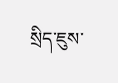སྲིད་ཇུས་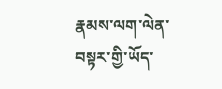རྣམས་ལག་ལེན་བསྟར་གྱི་ཡོད་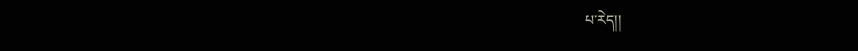པ་རེད།།